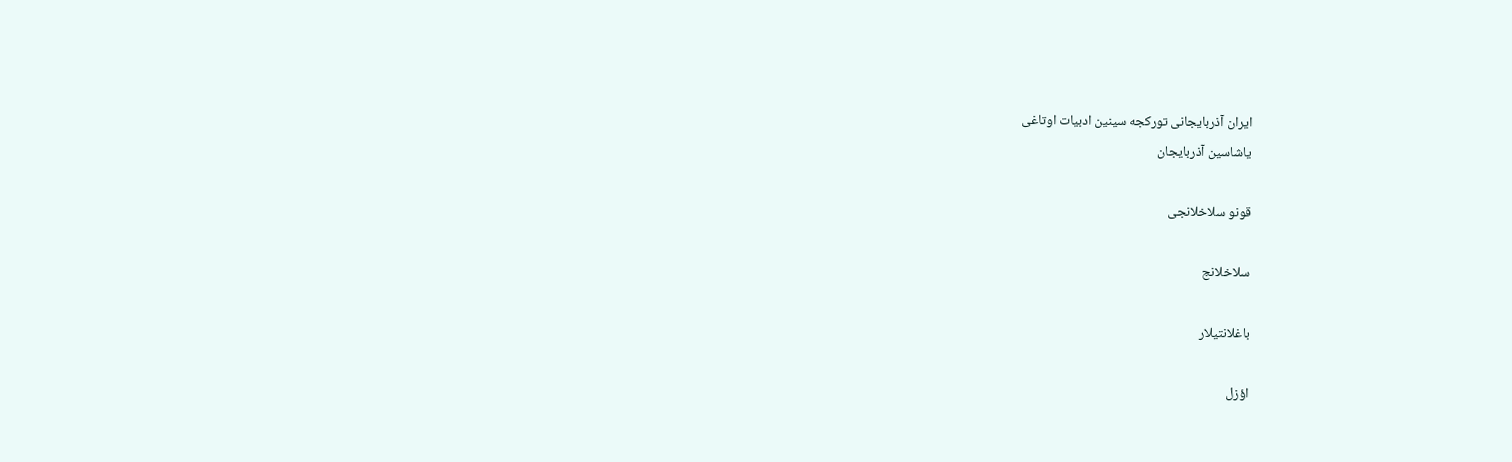ایران آذربایجانی تورکجه سینین ادبیات اوتاغی
یاشاسین آذربایجان

قونو سلاخلانجی

سلاخلانج

باغلانتیلار

اؤزل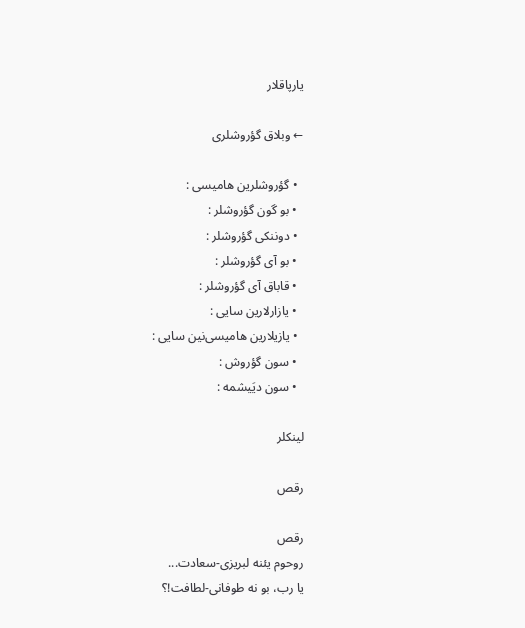یارپاقلار‌

← وبلاق گؤروشلری

  • گؤروشلرین هامیسی :
  • بو گون گؤروشلر :
  • دوننکی گؤروشلر :
  • بو آی گؤروشلر :
  • قاباق آی گؤرو‌شلر :
  • یازارلارین سایی :
  • یازیلارین هامیسی‌نین سایی :
  • سون گؤروش :
  • سون دیَیشمه :

لینکلر‌

رقص

رقص
روحوم یئنه لبریزی-سعادت...
یا رب، بو نه طوفانی-لطافت!؟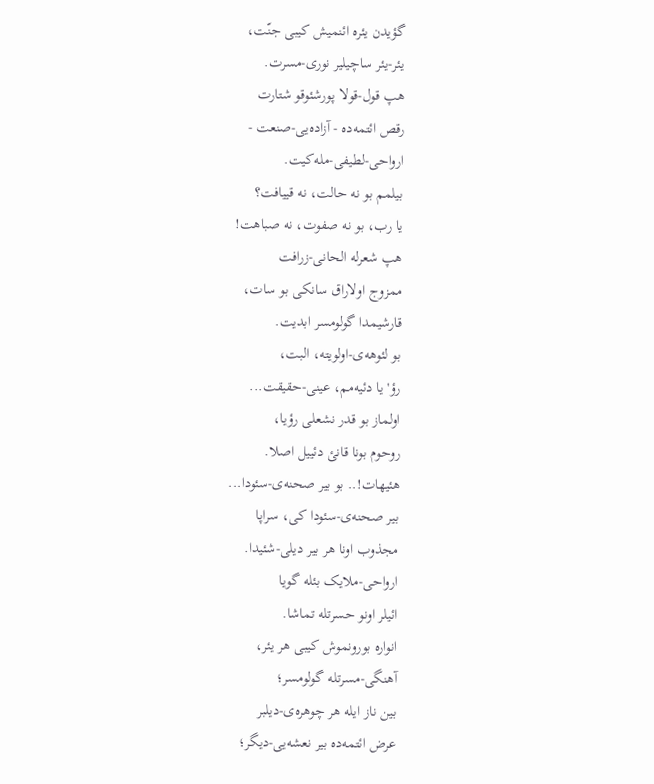گؤیدن یئره ائنمیش کیبی جنّت،
یئر-یئر ساچیلیر نوری-مسرت.
هپ قول-قولا پورشئوقو شتارت
رقص ائتمه‌ده - آزاده‌یی-صنعت -
ارواحی-لطیفی-مله‌کیت.
بیلمم بو نه حالت، نه قییافت؟
یا رب، بو نه صفوت، نه صباهت!
هپ شعرله الحانی-زرافت
ممزوج اولاراق سانکی بو سات،
قارشیمدا گولومسر ابدیت.
بو لئوهه‌ی-اولویته، البت،
رؤ'یا دئیه‌مم، عینی-حقیقت...
اولماز بو قدر نشعلی رؤیا،
روحوم بونا قانئ دئییل اصلا.
هئیهات!.. بو بیر صحنه‌ی-سئودا...
بیر صحنه‌ی-سئودا کی، سراپا
مجذوب اونا هر بیر دیلی-شئیدا.
ارواحی-ملایک بئله گویا
ائیلر اونو حسرتله تماشا.
انواره بورونموش کیبی هر یئر،
آهنگی-مسرتله گولومسر؛
بین ناز ایله هر چوهره‌ی-دیلبر
عرض ائتمه‌ده بیر نعشه‌یی-دیگر؛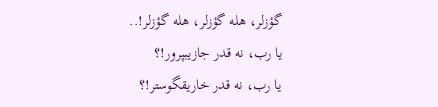گؤزلر، هله گؤزلر، هله گؤزلر!..
یا رب، نه قدر جازیبپرور!؟
یا رب، نه قدر خاریقگوستر!؟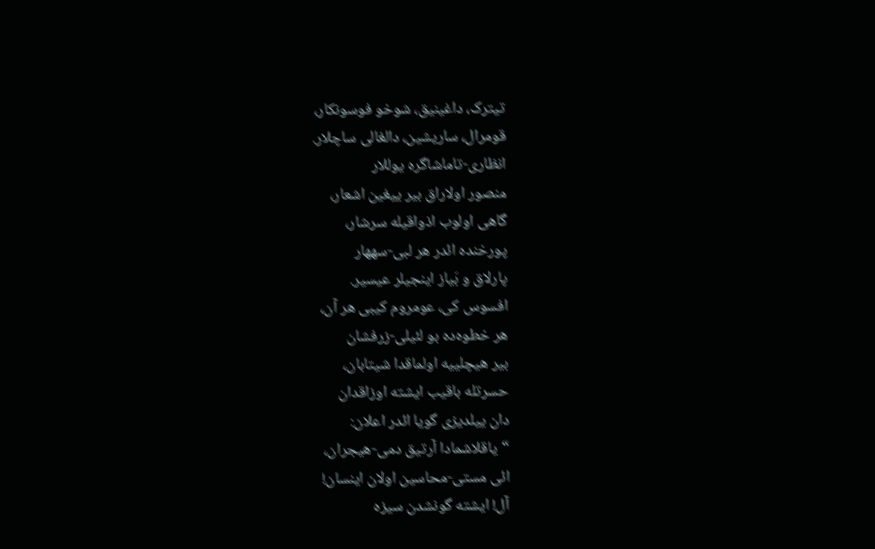تیترک، داغینیق، شوخو فوسونکار،
قومرال، ساریشین، دالغالی ساچلار.
انظاری-تاماشاگره یوللار
منصور اولاراق بیر ییغین اشعار،
گاهی اولوب اذواقیله سرشار،
پورخنده ائدر هر لبی-سههار
پارلاق و بَیاز اینجیلر عیسیر.
افسوس کی، عومروم کیبی هر آن،
هر خطوه‌ده بو لئیلی-زرفشان
بیر هیچلییه اولماقدا شیتابان،
حسرتله باقیب ایشته اوزاقدان
دان ییلدیزی گویا ائدر اعلان:
“یاقلاشمادا آرتیق دمی-هیجران،
ائی مستی-محاسین اولان اینسان!
آل! ایشته گونشدن سیزه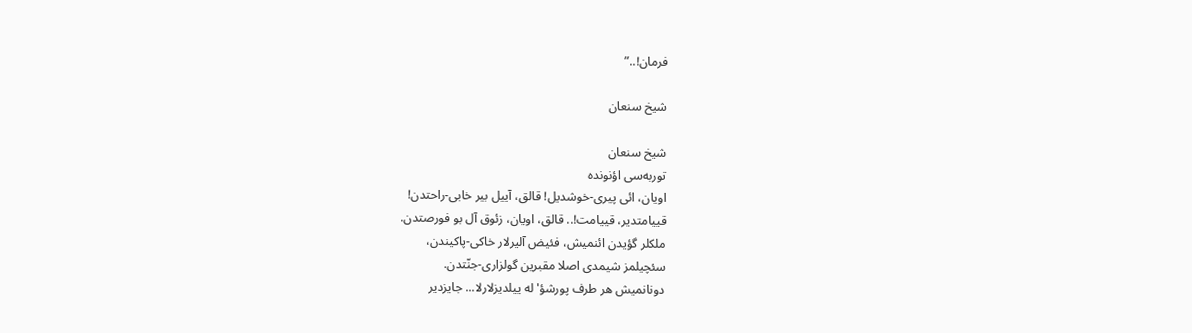فرمان!..”

شیخ سنعان

شیخ سنعان
توربه‌سی اؤنونده
اویان، ائی پیری-خوشدیل! قالق، آییل بیر خابی-راحتدن!
قییامتدیر، قییامت!.. قالق، اویان، زئوق آل بو فورصتدن.
ملکلر گؤیدن ائنمیش، فئیض آلیرلار خاکی-پاکیندن،
سئچیلمز شیمدی اصلا مقبرین گولزاری-جنّتدن.
دونانمیش هر طرف پورشؤ'له ییلدیزلارلا... جایزدیر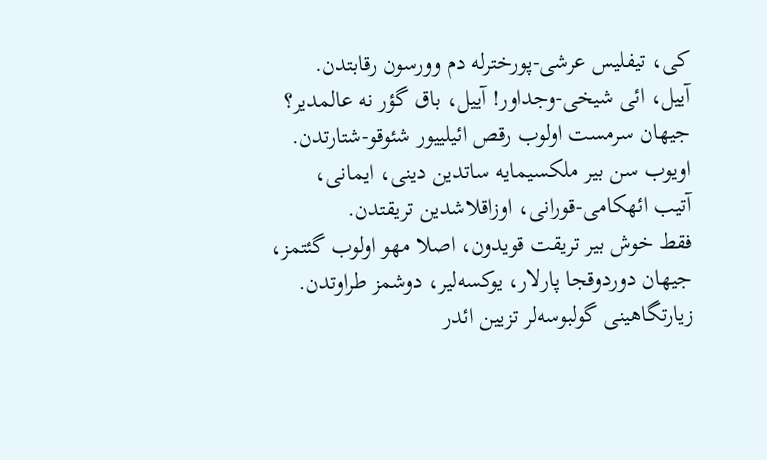کی، تیفلیس عرشی-پورخترله دم وورسون رقابتدن.
آییل، ائی شیخی-وجداور! آییل، باق گؤر نه عالمدیر؟
جیهان سرمست اولوب رقص ائیلییور شئوقو-شتارتدن.
اویوب سن بیر ملکسیمایه ساتدین دینی، ایمانی،
آتیب ائهکامی-قورانی، اوزاقلاشدین تریقتدن.
فقط خوش بیر تریقت قویدون، اصلا مهو اولوب گئتمز،
جیهان دوردوقجا پارلار، یوکسه‌لیر، دوشمز طراوتدن.
زیارتگاهینی گولبوسه‌لر تزیین ائدر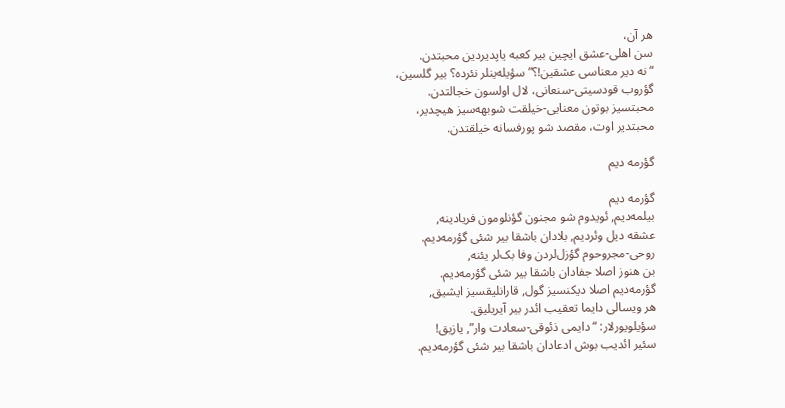هر آن،
سن اهلی-عشق ایچین بیر کعبه یاپدیردین محبتدن.
“نه دیر معناسی عشقین!؟” سؤیله‌ینلر نئرده؟ بیر گلسین،
گؤروب قودسیتی-سنعانی، لال اولسون خجالتدن.
محبتسیز بوتون معنایی-خیلقت شوبهه‌سیز هیچدیر،
محبتدیر اوت، مقصد شو پورفسانه خیلقتدن.

گؤرمه دیم

گؤرمه دیم
بیلمه‌دیم, ئویدوم شو مجنون گؤنلومون فریادینه,
عشقه دیل وئردیم, بلا‌دان باشقا بیر شئی گؤرمه‌دیم.
روحی-مجروحوم گؤزل‌لر‌دن وفا بک‌لر یئنه,
بن هنوز اصلا جفا‌دان باشقا بیر شئی گؤرمه‌دیم.
گؤرمه‌دیم اصلا دیکنسیز گول, قارانلیقسیز ایشیق,
هر ویسا‌لی دایما تعقیب ائدر بیر آیریلیق.
سؤیلویور‌لار: “دایمی ذئوقی-سعادت وار”, یازیق!
سئیر ائدیب بوش ادعا‌دان باشقا بیر شئی گؤرمه‌دیم.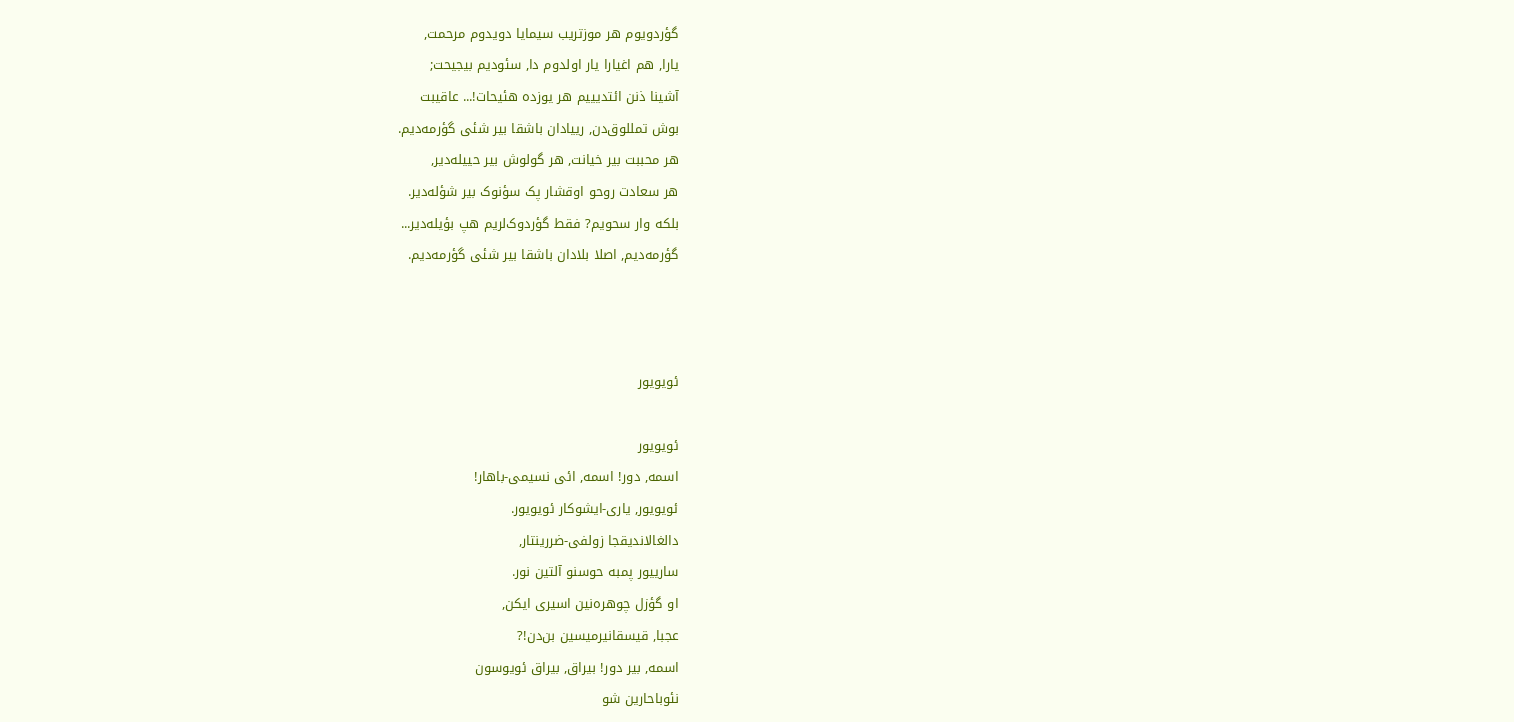گؤردویوم هر موزتریب سیمایا دویدوم مرحمت,
یارا, هم اغیارا یار اولدوم دا, سئودیم بیجیحت;
آشینا ذنن ائتدیییم هر یوزده هئیحات!... عاقیبت
بوش تمللوق‌دن, رییا‌دان باشقا بیر شئی گؤرمه‌دیم.
هر محببت بیر خیانت, هر گولوش بیر حییله‌دیر,
هر سعادت روحو اوقشار پک سؤنوک بیر شؤله‌دیر.
بلکه وار سحویم? فقط گؤردوک‌لریم هپ بؤیله‌دیر...
گؤرمه‌دیم, اصلا بلا‌دان باشقا بیر شئی گؤرمه‌دیم.



ئویویور

ئویویور
اسمه, دور! اسمه, ائی نسیمی-باهار!
ئویویور, یاری-ایشوکار ئویویور.
دالغالاندیقجا زولفی-ضررینتار,
سارییور پمبه حوسنو آلتین نور.
او گؤزل چوهره‌نین اسیری ایکن,
عجبا, قیسقانیرمیسین بن‌دن!?
اسمه, بیر دور! بیراق, بیراق ئویوسون
نئوباحارین شو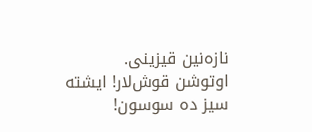نازه‌نین قیزینی.
اوتوشن قوش‌لار! ایشته سیز ده سوسون!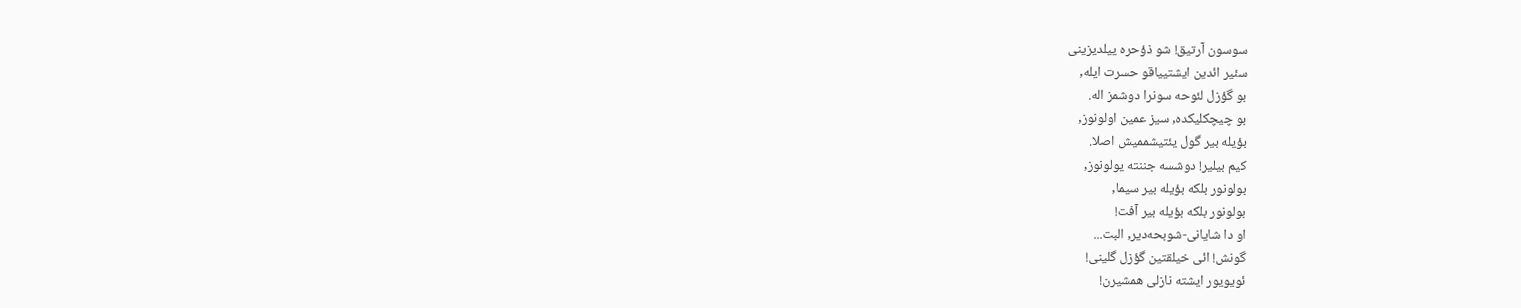سوسون آرتیق! شو ذؤحره ییلدیزینی
سئیر ائدین ایشتییاقو حسرت ایله,
بو گؤزل لئوحه سونرا دوشمز اله.
بو چیچکلیکده, سیز عمین اولونوز,
بؤیله بیر گول یئتیشممیش اصلا.
کیم بیلیر! دوشسه جننته یولونوز,
بولونور بلکه بؤیله بیر سیما,
بولونور بلکه بؤیله بیر آفت!
او دا شایانی-شوبحه‌دیر, البت...
گونش! ائی خیلقتین گؤزل گلینی!
ئویویور ایشته ناز‌لی همشیرن!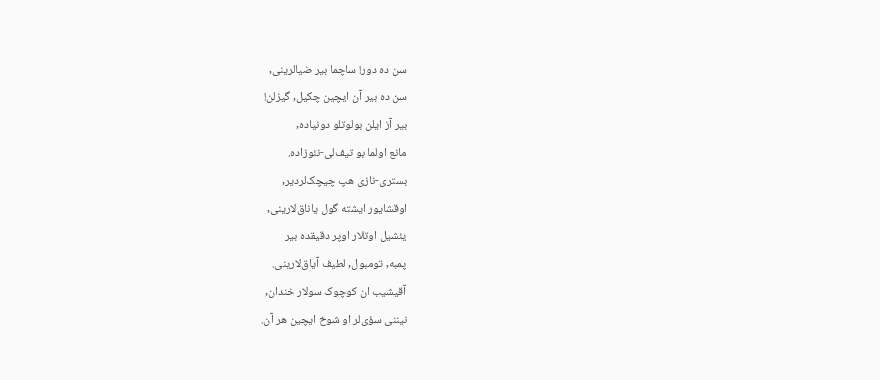سن ده دور! ساچما بیر ضیا‌لرینی,
سن ده بیر آن ایچین چکیل, گیزلن!
بیر آز ایلن بولوتلو دونیاده,
مانع اولما بو تیف‌لی-نئوزاده.
بستری-نازی هپ چیچک‌لر‌دیر,
اوقشایور ایشته گول یاناق‌لارینی,
یئشیل اوتلار اوپر دقیقده بیر
پمبه, تومبول, لطیف آیاق‌لارینی.
آقیشیب ان کوچوک سولار خندان,
نیننی سؤی‌لر او شوخ ایچین هر آن.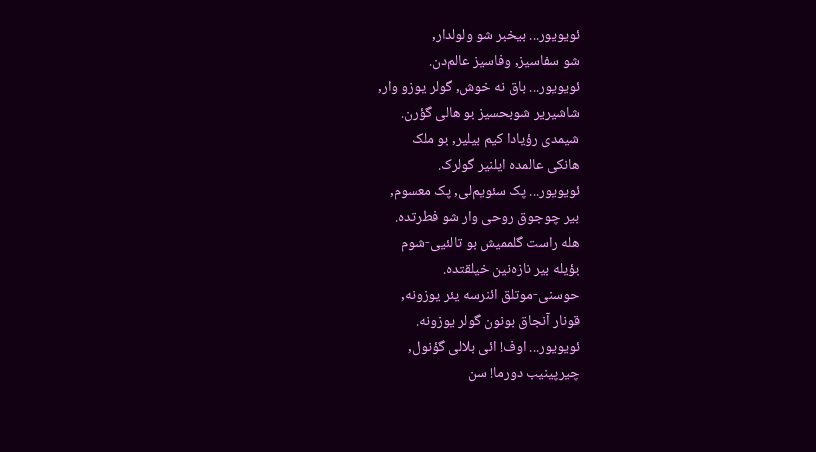ئویویور... بیخبر شو ولولدار,
شو سفاسیز, وفاسیز عالم‌دن.
ئویویور... باق نه خوش, گولر یوزو وار,
شاشیریر شوبحسیز بو هالی گؤرن.
شیمدی رؤیادا کیم بیلیر, بو ملک
هانکی عالمده ایلنیر گولرک.
ئویویور... پک سئویم‌لی, پک معسوم,
بیر چوجوق روحی وار شو فطرتده.
هله راست گلممیش بو تالئیی-شوم
بؤیله بیر نازه‌نین خیلقتده.
حوسنی-موتلق ائنرسه یئر یوزونه,
قونار آنجاق بونون گولر یوزونه.
ئویویور... اوف! ائی بلا‌لی گؤنول,
چیرپینیب دورما! سن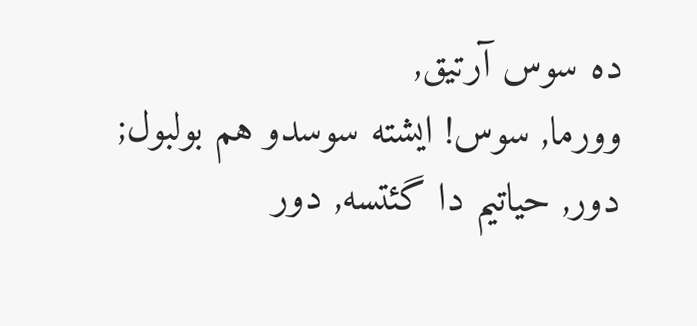ده سوس آرتیق,
وورما, سوس! ایشته سوسدو هم بولبول;
دور, حیاتیم دا گئتسه, دور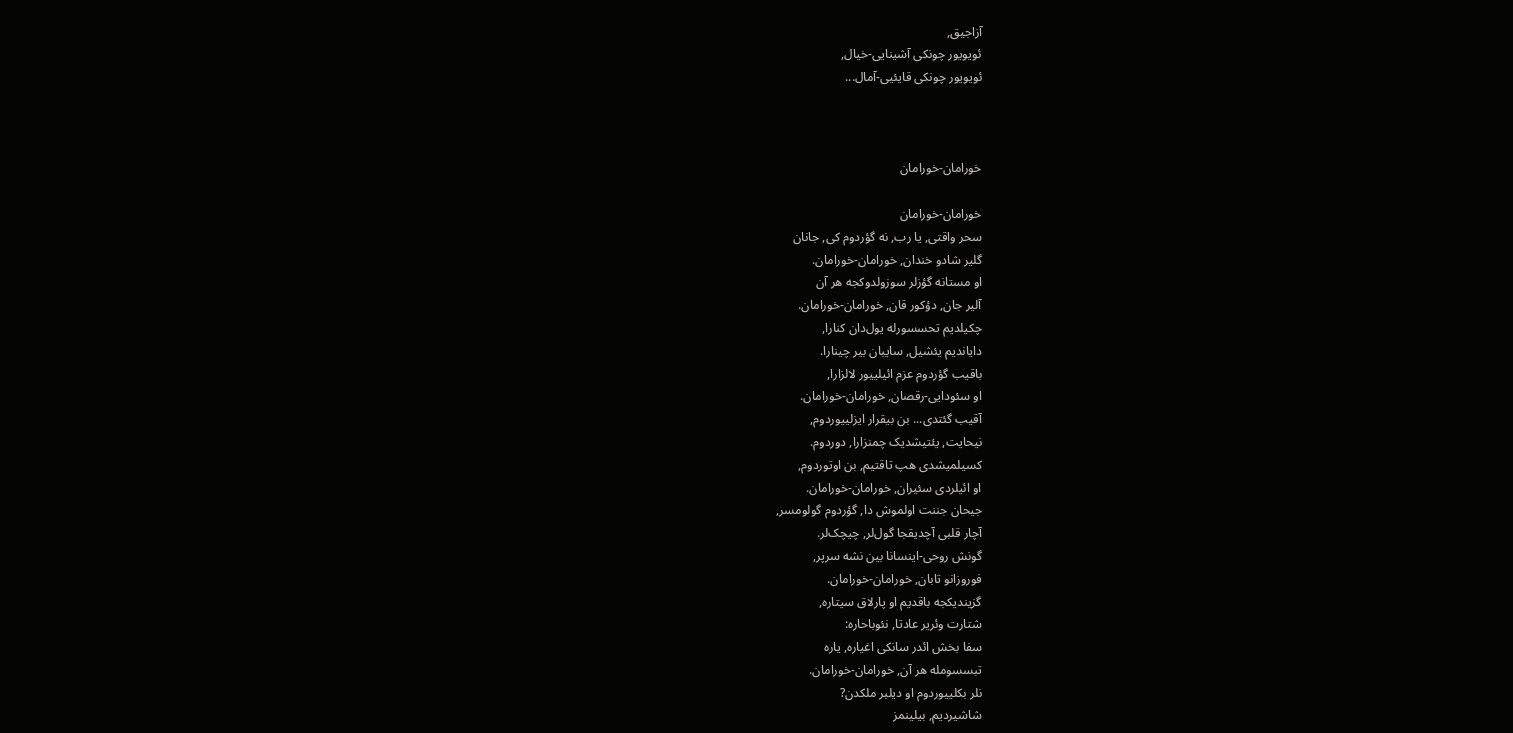آزاجیق,
ئویویور چونکی آشینایی-خیال,
ئویویور چونکی قایئیی-آمال...



خورامان-خورامان

خورامان-خورامان
سحر واقتی, یا رب, نه گؤردوم کی, جانان
گلیر شادو خندان, خورامان-خورامان.
او مستانه گؤز‌لر سوزولدوکجه هر آن
آلیر جان, دؤکور قان, خورامان-خورامان.
چکیلدیم تحسسورله یول‌دان کنارا,
دایاندیم یئشیل, سایبان بیر چینارا.
باقیب گؤردوم عزم ائیلییور لالزارا,
او سئودایی-رقصان, خورامان-خورامان.
آقیب گئتدی... بن بیقرار ایزلییوردوم,
نیحایت, یئتیشدیک چمنزارا, دوردوم.
کسیلمیشدی هپ تاقتیم, بن اوتوردوم,
او ائیلردی سئیران, خورامان-خورامان.
جیحان جننت اولموش دا, گؤردوم گولومسر,
آچار قلبی آچدیقجا گول‌لر, چیچک‌لر.
گونش روحی-اینسانا بین نشه سرپر,
فوروزانو تابان, خورامان-خورامان.
گزیندیکجه باقدیم او پارلاق سیتاره,
شتارت وئریر عادتا, نئوباحاره:
سفا بخش ائدر سانکی اغیاره, یاره
تبسسومله هر آن, خورامان-خورامان.
نلر بکلییوردوم او دیلبر ملکدن?
شاشیردیم, بیلینمز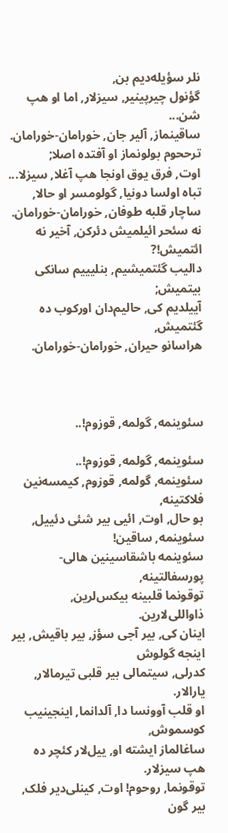نلر سؤیله‌دیم بن,
گؤنول چیرپینیر, سیز‌لار, اما او هپ شن...
ساقینماز, آلیر جان, خورامان-خورامان.
ترححوم بولونماز او آفتده اصلا;
اوت, فرق یوق اونجا هپ آغلا, سیزلا...
تباه اولسا دونیا, گولومسر او حالا,
ساچار قلبه طوفان, خورامان-خورامان.
نه سئحر ائیلمیش دئرکن, آخیر نه ائتمیش!?
دالیب گئتمیشیم, بنلیییم سانکی بیتمیش;
آییلدیم کی, حالیم‌دان اورکوب ده گئتمیش,
هراسانو حیران, خورامان-خورامان.



سئوینمه, گولمه, قوزوم!..

سئوینمه, گولمه, قوزوم!..
سئوینمه, گولمه, قوزوم, کیمسه‌نین فلاکتینه,
بو حال, اوت, ائیی بیر شئی دئییل, سئوینمه, ساقین!
سئوینمه باشقاسینین هالی-پورسفالتینه,
توقونما قلبینه بیکس‌لرین, ذاواللی‌لارین.
اینان کی, بیر آجی سؤز, بیر باقیش, بیر اینجه گولوش
کدر‌لی, سیتما‌لی بیر قلبی تیرما‌لار, یارا‌لار.
او قلب آوونسا دا, آلدانما, اینجینیب کوسموش,
ساغالماز ایشته او, ییل‌لار کئچر ده هپ سیز‌لار.
توقونما, روحوم! اوت, کینلی‌دیر فلک, بیر گون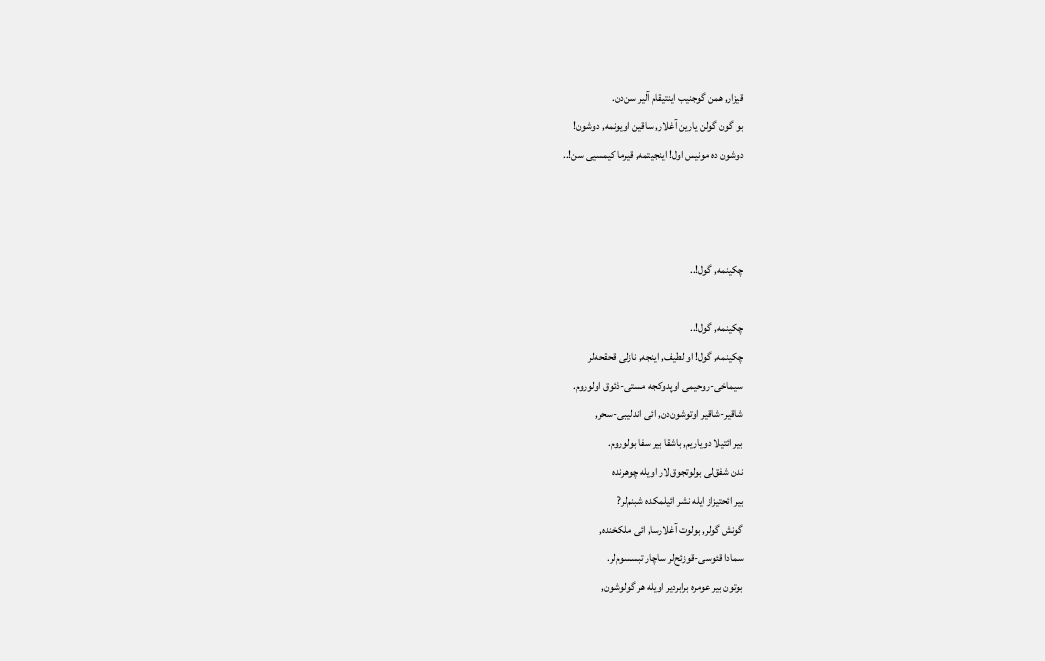قیزار, همن گوجنیب اینتیقام آلیر سن‌دن.
بو گون گولن یارین آغلار, ساقین اویونمه, دوشون!
دوشون ده مونیس اول! اینجیتمه, قیرما کیمسیی سن!..



چکینمه, گول!..

چکینمه, گول!..
چکینمه, گول! او لطیف, اینجه, ناز‌لی قحقحه‌لر
سیماخی-روحیمی اوپدوکجه مستی-ذئوق اولوروم.
شاقیر-شاقیر اوتوشون‌دن, ائی اندلیبی-سحر,
بیر ائتیلا دویاریم, باشقا بیر سفا بولوروم.
ندن شفق‌لی بولوتجوق‌لار اویله چوهرنده
بیر ائحتیزاز ایله نشر ائیلمکده شبنم‌لر?
گونش گولر, بولوت آغلارسا, ائی ملکخنده,
سمادا قئوسی-قوزئح‌لر ساچار تبسسوم‌لر.
بوتون بیر عومره برابر‌دیر اویله هر گولوشون,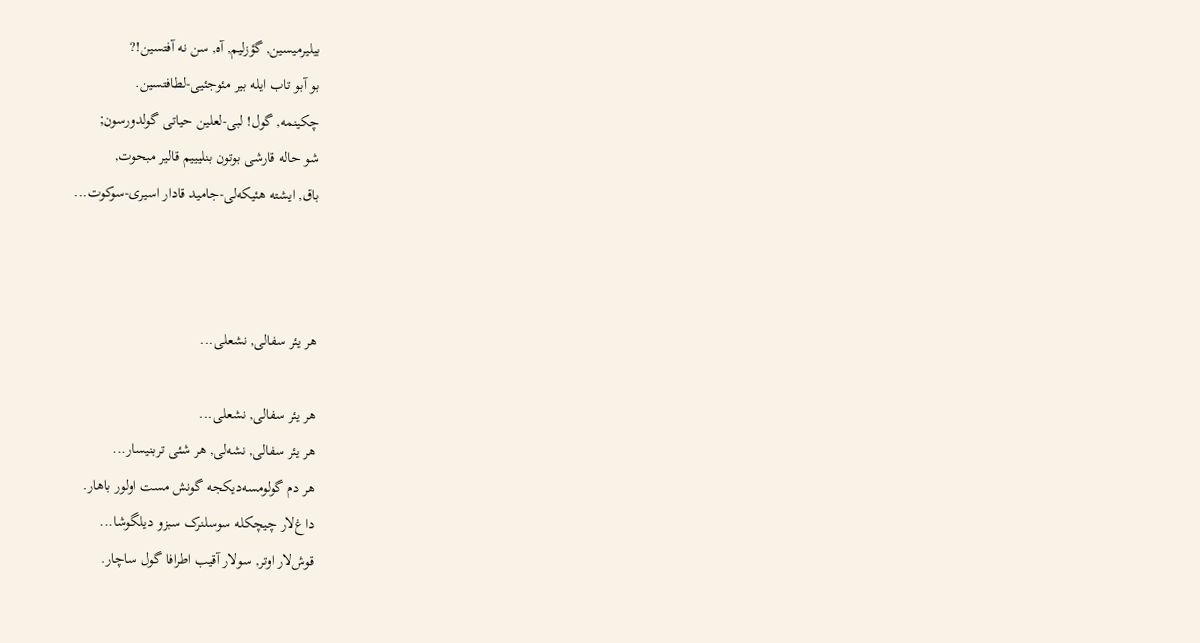بیلیرمیسین, گؤزلیم, آه, سن نه آفتسین!?
بو آبو تاب ایله بیر مئوجئیی-لطافتسین.
چکینمه, گول! لبی-لعلین حیاتی گولدورسون;
شو حاله قارشی بوتون بنلیییم قالیر مبحوت,
باق, ایشته هئیکه‌لی-جامید قادار اسیری-سوکوت...



هر یئر سفالی, نشعلی...

هر یئر سفالی, نشعلی...
هر یئر سفا‌لی, نشه‌لی, هر شئی تربنیسار...
هر دم گولومسه‌دیکجه گونش مست اولور باهار.
داغ‌لار چیچکله سوسلنرک سبزو دیلگوشا...
قوش‌لار اوتر, سولار آقیب اطرافا گول ساچار.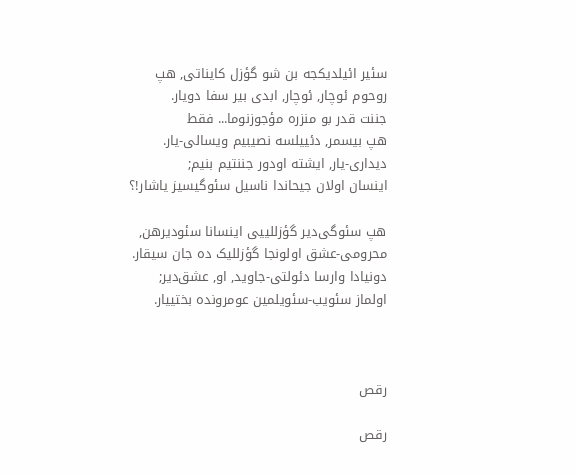سئیر ائیلدیکجه بن شو گؤزل کایناتی, هپ
روحوم ئوچار, ئوچار, ابدی بیر سفا دویار.
جننت قدر بو منزره مؤجوزنوما... فقط
هپ بیسمر, دئییلسه نصیبیم ویسا‌لی-یار.
دیداری-یار, ایشته اودور جننتیم بنیم;
اینسان اولان جیحاندا ناسیل سئوگیسیز یاشار!؟

هپ سئوگی‌دیر گؤزللییی اینسانا سئو‌دیرهن,
محرومی-عشق اولونجا گؤزللیک ده جان سیقار.
دونیادا وارسا دئولتی-جاوید, او, عشق‌دیر;
اولماز سئویب-سئویلمین عومرونده بختییار.



رقص

رقص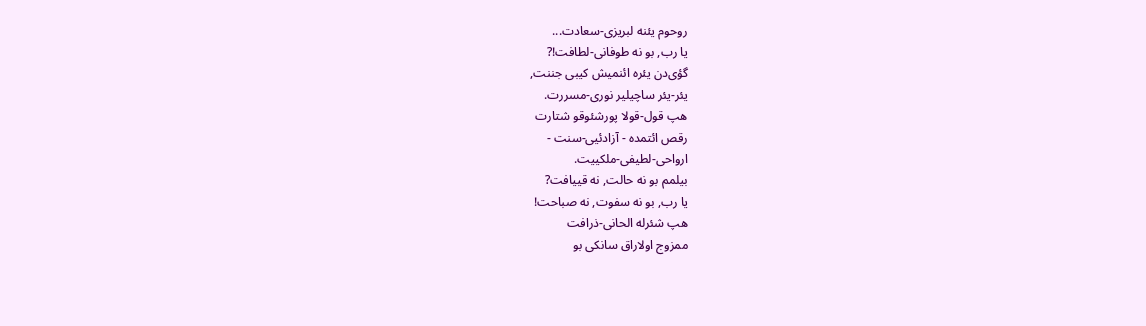روحوم یئنه لبریزی-سعادت...
یا رب, بو نه طوفانی-لطافت!?
گؤی‌دن یئره ائنمیش کیبی جننت,
یئر-یئر ساچیلیر نوری-مسررت.
هپ قول-قولا پورشئوقو شتارت
رقص ائتمده - آزادئیی-سنت -
ارواحی-لطیفی-ملکییت.
بیلمم بو نه حالت, نه قییافت?
یا رب, بو نه سفوت, نه صباحت!
هپ شئرله الحانی-ذرافت
ممزوج اولاراق سانکی بو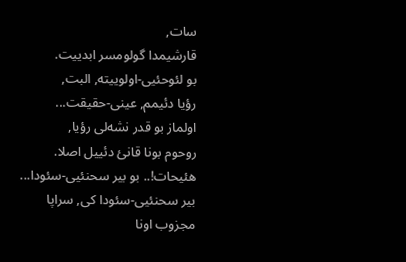سات,
قارشیمدا گولومسر ابدییت.
بو لئوحئیی-اولوییته, البت,
رؤیا دئیمم, عینی-حقیقت...
اولماز بو قدر نشه‌لی رؤیا,
روحوم بونا قانئ دئییل اصلا.
هئیحات!.. بو بیر سحنئیی-سئودا...
بیر سحنئیی-سئودا کی, سراپا
مجزوب اونا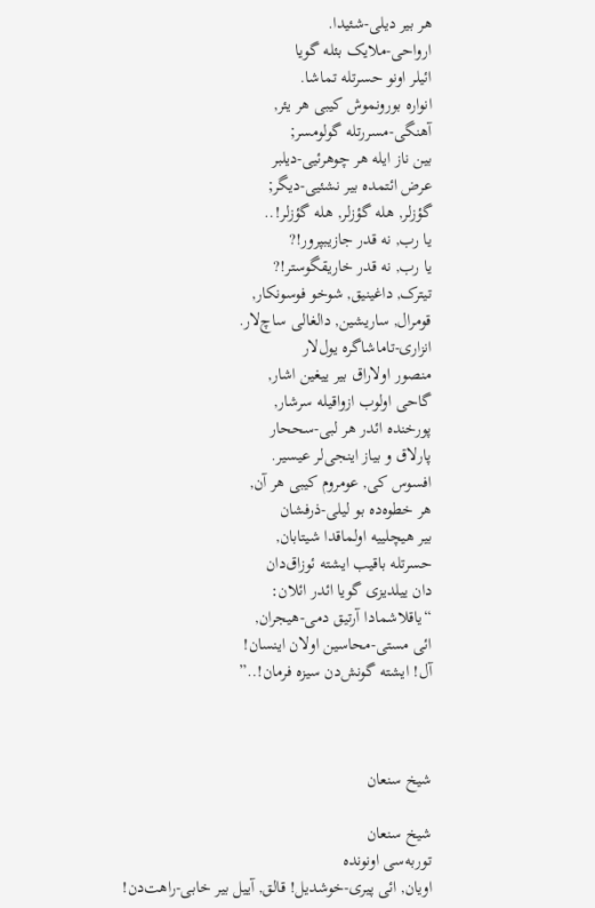هر بیر دیلی-شئیدا.
ارواحی-ملایک بئله گویا
ائیلر اونو حسرتله تماشا.
انواره بورونموش کیبی هر یئر,
آهنگی-مسررتله گولومسر;
بین ناز ایله هر چوهرئیی-دیلبر
عرض ائتمده بیر نشئیی-دیگر;
گؤز‌لر, هله گؤز‌لر, هله گؤز‌لر!..
یا رب, نه قدر جازیبپرور!?
یا رب, نه قدر خاریقگوستر!?
تیترک, داغینیق, شوخو فوسونکار,
قومرال, ساریشین, دالغا‌لی ساچ‌لار.
انزاری-تاماشاگره یول‌لار
منصور اولاراق بیر ییغین اشار,
گاحی اولوب ازواقیله سرشار,
پورخنده ائدر هر لبی-سححار
پارلاق و بیاز اینجی‌لر عیسیر.
افسوس کی, عومروم کیبی هر آن,
هر خطوه‌ده بو لیلی-ذرفشان
بیر هیچلییه اولماقدا شیتابان,
حسرتله باقیب ایشته ئوزاق‌دان
دان ییلدیزی گویا ائدر ائلان:
“یاقلاشمادا آرتیق دمی-هیجران,
ائی مستی-محاسین اولان اینسان!
آل! ایشته گونش‌دن سیزه فرمان!..”



شیخ سنعان

شیخ سنعان
توربه‌سی اونونده
اویان, ائی پیری-خوشدیل! قالق, آییل بیر خابی-راهت‌دن!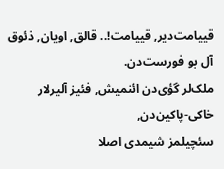قییامت‌دیر, قییامت!.. قالق, اویان, ذئوق آل بو فورست‌دن.
ملک‌لر گؤی‌دن ائنمیش, فئیز آلیر‌لار خاکی-پاکین‌دن,
سئچیلمز شیمدی اصلا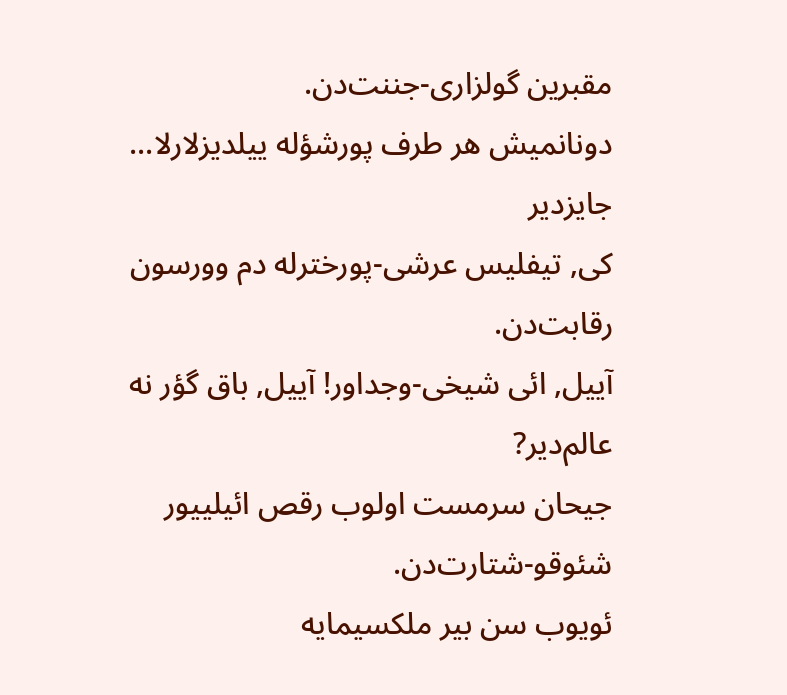مقبرین گولزاری-جننت‌دن.
دونانمیش هر طرف پورشؤله ییلدیز‌لارلا... جایز‌دیر
کی, تیفلیس عرشی-پورخترله دم وورسون رقابت‌دن.
آییل, ائی شیخی-وجداور! آییل, باق گؤر نه عالم‌دیر?
جیحان سرمست اولوب رقص ائیلییور شئوقو-شتارت‌دن.
ئویوب سن بیر ملکسیمایه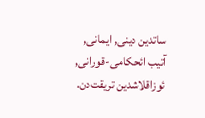ساتدین دینی, ایمانی,
آتیب ائحکامی-قورانی, ئوزاقلاشدین تریقت‌دن.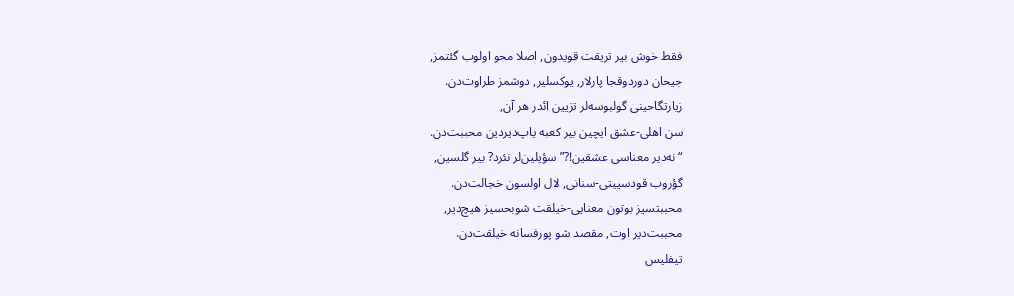فقط خوش بیر تریقت قویدون, اصلا محو اولوب گئتمز,
جیحان دوردوقجا پار‌لار, یوکسلیر, دوشمز طراوت‌دن.
زیارتگاحینی گولبوسه‌لر تزیین ائدر هر آن,
سن اهلی-عشق ایچین بیر کعبه یاپ‌دیردین محببت‌دن.
“نه‌دیر معناسی عشقین!?” سؤیلین‌لر نئرد? بیر گلسین,
گؤروب قودسییتی-سنانی, لال اولسون خجالت‌دن.
محببتسیز بوتون معنایی-خیلقت شوبحسیز هیچ‌دیر,
محببت‌دیر اوت, مقصد شو پورفسانه خیلقت‌دن.
تیفلیس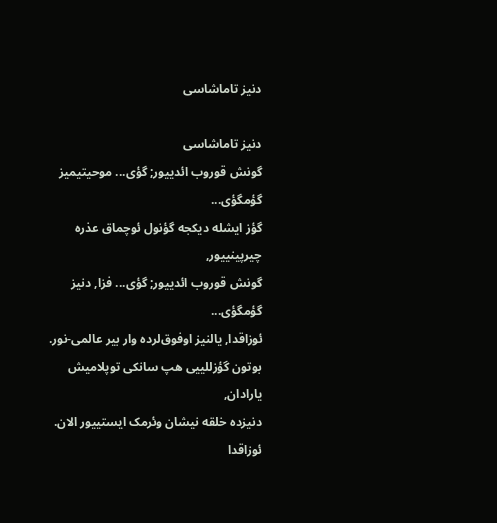دنیز تاماشاسی

دنیز تاماشاسی
گونش قوروب ائدییور; گؤی... موحیتیمیز گؤمگؤی...
گؤز ایشله دیکجه گؤنول ئوچماق عذره چیرپینییور,
گونش قوروب ائدییور; گؤی... فزا, دنیز گؤمگؤی...
ئوزاقدا, یالنیز اوفوق‌لرده وار بیر عالمی-نور.
بوتون گؤزللییی هپ سانکی توپلامیش یارا‌دان,
دنیزده خلقه نیشان وئرمک ایستییور الان.
ئوزاقدا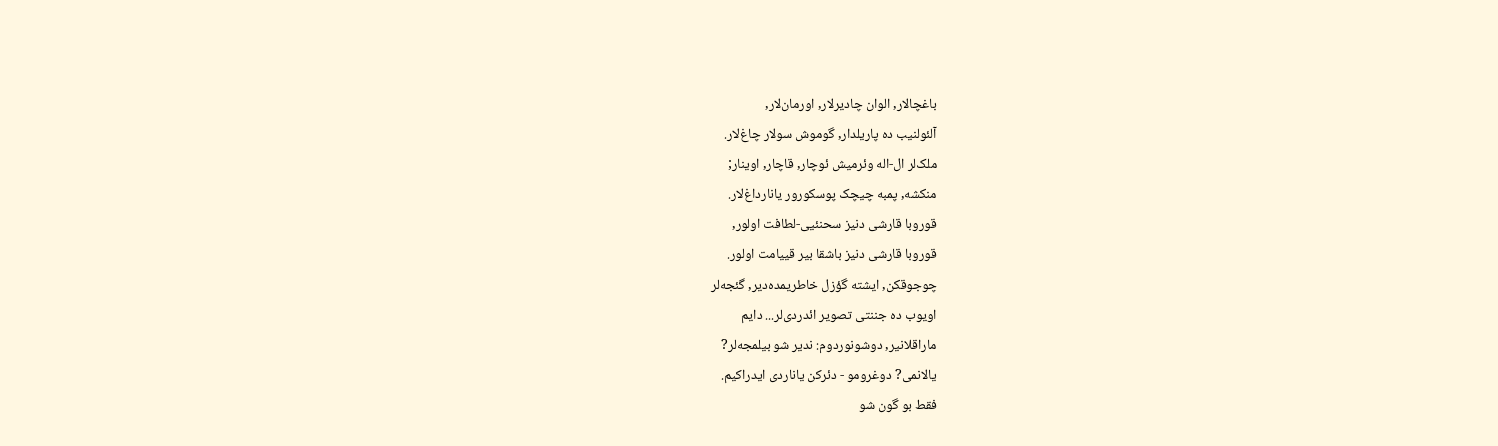باغچا‌لار, الوان چادیر‌لار, اورمان‌لار,
آلئولنیب ده پاریلدار, گوموش سولار چاغ‌لار.
ملک‌لر ال-اله وئرمیش ئوچار, قاچار, اوینار;
منکشه, پمبه چیچک پوسکورور یانارداغ‌لار.
قوروبا قارشی دنیز سحنئیی-لطافت اولور,
قوروبا قارشی دنیز باشقا بیر قییامت اولور.
چوجوقکن, ایشته گؤزل خاطریمده‌دیر, گئجه‌لر
اویوب ده جننتی تصویر ائدردی‌لر... دایم
ماراقلانیر, دوشونوردوم: ندیر شو بیلمجه‌لر?
یالانمی? دوغرومو - دئرکن یاناردی ایدراکیم.
فقط بو گون شو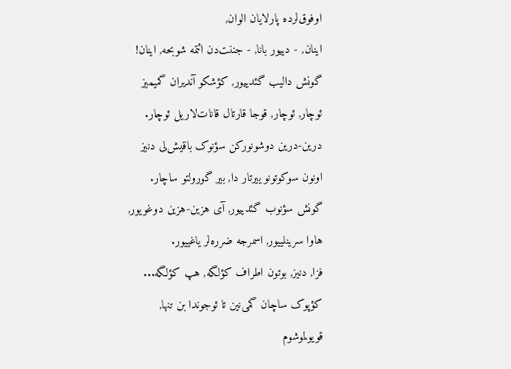اوفوق‌لرده پارلایان الوان,
اینان, - دییور بانا, - جننت‌دن ائتمه شوبحه, اینان!
گونش دالیب گئدییور, کؤشکو آندیران گمیمیز
ئوچار, ئوچار, قوجا قارتال قانات‌لاریل ئوچار.
درین-درین دوشونورکن سؤنوک باقیش‌لی دنیز
اونون سوکوتونو ییرتار دا, بیر گورولتو ساچار.
گونش سؤنوب گئدییور, آی هزین-هزین دوغویور,
هاوا سرینلییور, اسمرجه ضرره‌لر یاغییور.
فزا, دنیز, بوتون اطراف کؤلگه, هپ کؤلگه...
کؤپوک ساچان گمی‌نین تا ئوجوندا بن تنها,
قویولموشوم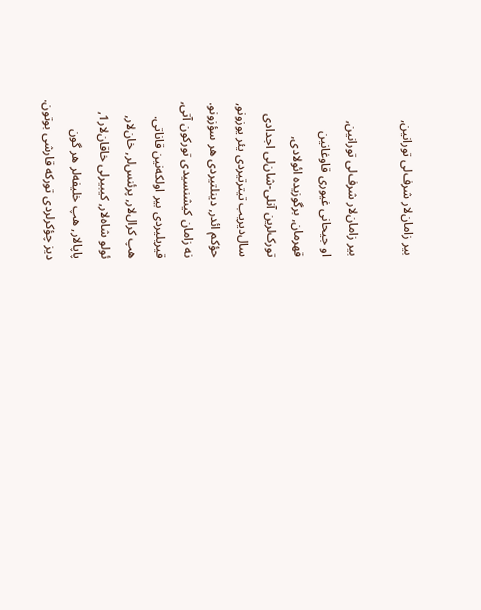بیر زامان‌لار شرف‌لی تورانین,

بیر زامان‌لار شرف‌لی تورانین,
او جیحانی غیوری قاوغانین
قهرمان, برگوزیده ائولادی,
تورک‌لرین آنلی-شان‌لی اجدادی
سال‌دیریب تیترتیردی یئر یوزونو,
حؤکم ائدر, دینلتیردی هر سؤزونو.
نه زامان کیشنسیدی تورکون آتی,
قیریلیردی بیر اولکه‌نین قاناتی.
هپ کرال‌لار, پرئنس‌لر, خان‌لار,
ئولو شاه‌لار, کیبیر‌لی خاقان‌لار1,
پاپا‌لار, هپ خلیفه‌لر هر گون
دیز چؤکر‌لردی تورکه قارشی بوتون.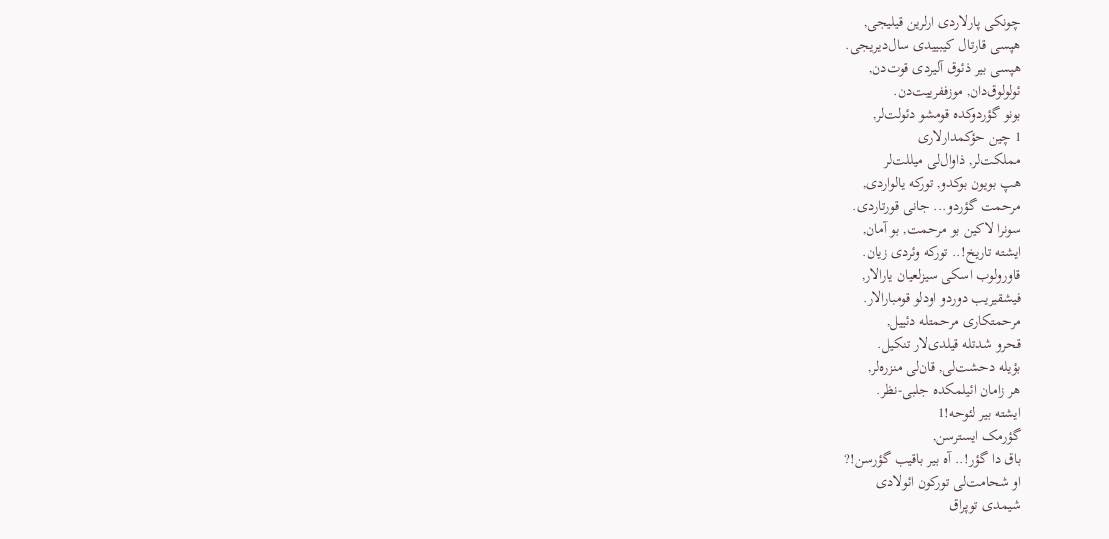چونکی پار‌لاردی ارلرین قیلیجی,
هپسی قارتال کیبییدی سال‌دیریجی.
هپسی بیر ذئوق آلیردی قوت‌دن,
ئولولوق‌دان, موزففرییت‌دن.
بونو گؤردوکده قومشو دئولت‌لر,
1 چین حؤکمدار‌لاری
مملکت‌لر, ذاوال‌لی میللت‌لر
هپ بویون بوکدو, تورکه یالواردی,
مرحمت گؤردو... جانی قورتاردی.
سونرا لاکین بو مرحمت, بو آمان,
ایشته تاریخ!.. تورکه وئردی زیان.
قاورولوب اسکی سیزلعیان یارا‌لار,
فیشقیریب دوردو اودلو قومبارا‌لار.
مرحمتکاری مرحمتله دئییل,
قحرو شدتله قیلدی‌لار تنکیل.
بؤیله دحشت‌لی, قان‌لی منزره‌لر,
هر زامان ائیلمکده جلبی-نظر.
ایشته بیر لئوحه!1
گؤرمک ایستر‌سن,
باق دا گؤر!.. آه بیر باقیب گؤر‌سن!?
او شحامت‌لی تورکون ائولادی
شیمدی توپراق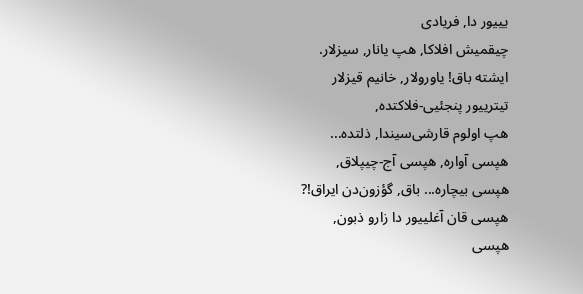یییور دا, فریادی
چیقمیش افلاکا, هپ یانار, سیز‌لار.
ایشته باق! یاورو‌لار, خانیم قیز‌لار
تیترییور پنجئیی-فلاکتده,
هپ اولوم قارشی‌سیندا, ذلتده...
هپسی آواره, هپسی آج-چیپلاق,
هپسی بیچاره... باق, گؤزون‌دن ایراق!?
هپسی قان آغلییور دا زارو ذبون,
هپسی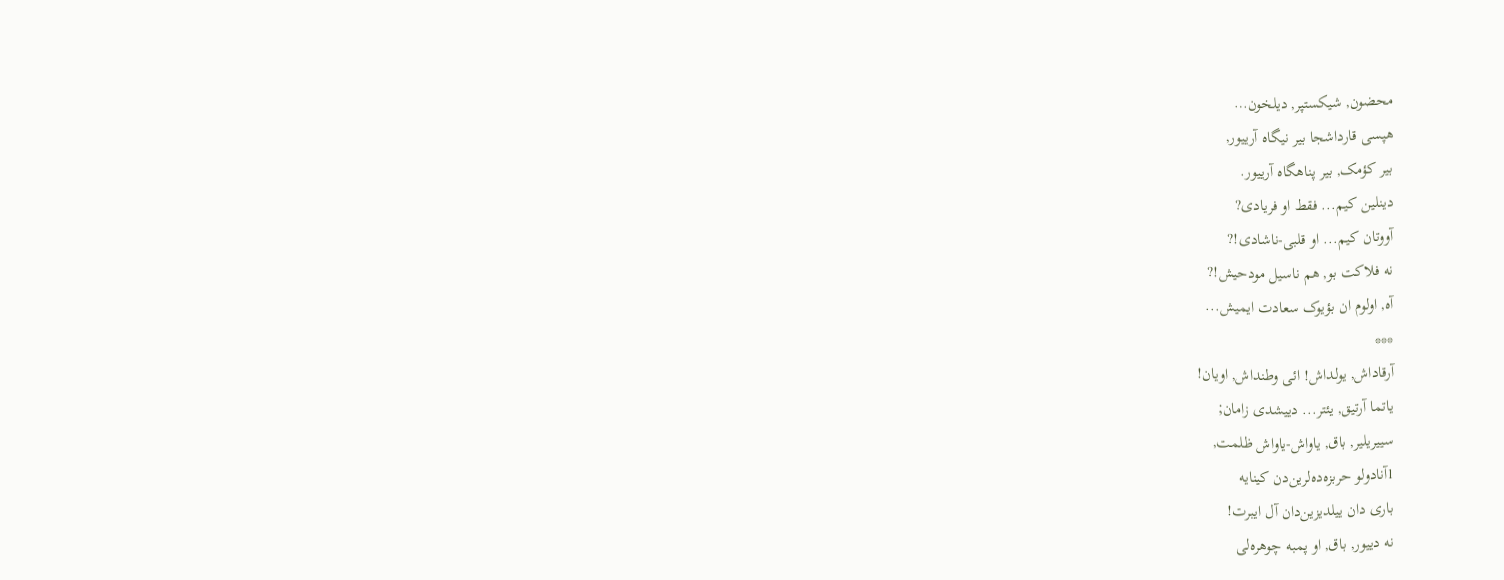محضون, شیکستپر, دیلخون…
هپسی قارداشجا بیر نیگاه آرییور,
بیر کؤمک, بیر پناهگاه آرییور.
دینلین کیم... فقط او فریادی?
آووتان کیم... او قلبی-ناشادی!?
نه فلاکت بو, هم ناسیل مودحیش!?
آه, اولوم ان بؤیوک سعادت ایمیش...
***
آرقاداش, یولداش! ائی وطنداش, اویان!
یاتما آرتیق, یئتر... دییشدی زامان;
سییریلیر, باق, یاواش-یاواش ظلمت,
1آنادولو حربزه‌ده‌لرین‌دن کینایه
باری دان ییلدیزین‌دان آل ایبرت!
نه دییور, باق, او پمبه چوهره‌لی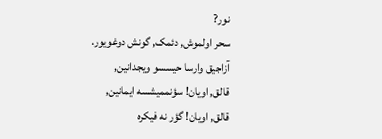نور?
سحر اولموش, دئمک, گونش دوغویور.
آزاجیق وارسا حیسسو ویجدانین,
قالق, اویان! سؤنممیشسه ایمانین,
قالق, اویان! گؤر نه فیکره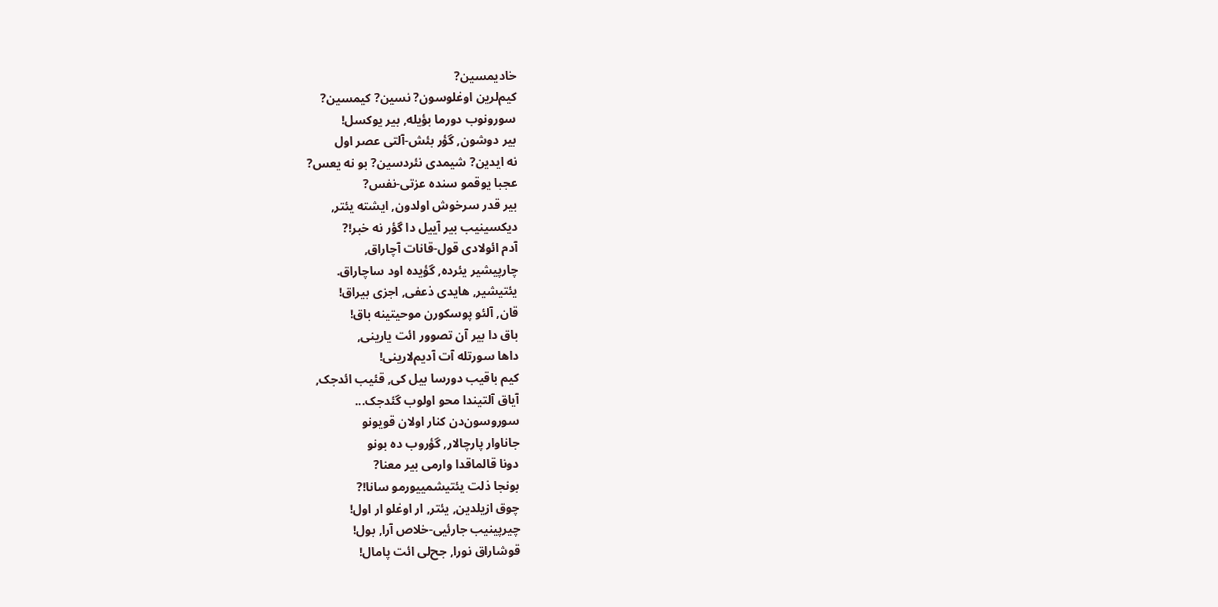خادیمسین?
کیم‌لرین اوغلوسون? نسین? کیمسین?
سورونوب دورما بؤیله, بیر یوکسل!
بیر دوشون, گؤر بئش-آلتی عصر اول
نه ایدین? شیمدی نئردسین? بو نه یعس?
عجبا یوقمو سنده عزتی-نفس?
بیر قدر سرخوش اولدون, ایشته یئتر,
دیکسینیب بیر آییل دا گؤر نه خبر!?
آدم ائولادی قول-قانات آچاراق,
چارپیشیر یئرده, گؤیده اود ساچاراق.
یئتیشیر, هایدی ذعفی, اجزی بیراق!
قان, آلئو پوسکورن موحیتینه باق!
باق دا بیر آن تصوور ائت یارینی,
داها سورتله آت آدیم‌لارینی!
کیم باقیب دورسا بیل کی, قئیب ائدجک,
آیاق آلتیندا محو اولوب گئدجک...
سوروسون‌دن کنار اولان قویونو
جاناوار پارچا‌لار, گؤروب ده بونو
دونا قالماقدا وارمی بیر معنا?
بونجا ذلت یئتیشمییورمو سانا!?
چوق ازیلدین, یئتر, ار اوغلو ار اول!
چیرپینیب جارئیی-خلاص آرا, بول!
قوشاراق نورا, جح‌لی ائت پامال!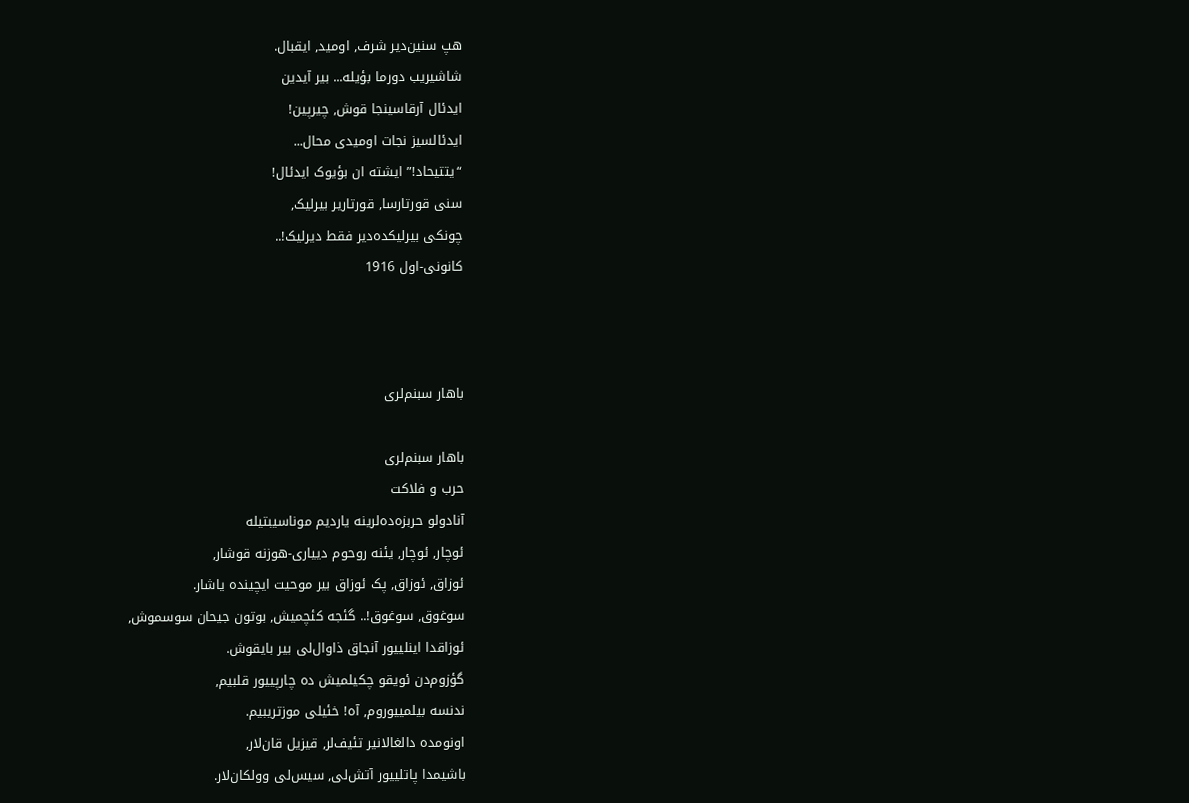هپ سنین‌دیر شرف, اومید, ایقبال.
شاشیریب دورما بؤیله... بیر آیدین
ایدئال آرقاسینجا قوش, چیرپین!
ایدئالسیز نجات اومیدی محال...
“یتتیحاد!” ایشته ان بؤیوک ایدئال!
سنی قورتارسا, قورتاریر بیرلیک,
چونکی بیرلیکده‌دیر فقط دیرلیک!..
کانونی-اول 1916



باهار سبنم‌لری

باهار سبنم‌لری
حرب و فلاکت
آنادولو حربزه‌ده‌لرینه یاردیم موناسیبتیله
ئوچار, ئوچار, یئنه روحوم دییاری-هوزنه قوشار,
ئوزاق, ئوزاق, پک ئوزاق بیر موحیت ایچینده یاشار.
سوغوق, سوغوق!.. گئجه کئچمیش, بوتون جیحان سوسموش,
ئوزاقدا اینلییور آنجاق ذاوال‌لی بیر بایقوش.
گؤزوم‌دن ئویقو چکیلمیش ده چارپییور قلبیم,
ندنسه بیلمییوروم, آه! خئیلی موزتریبیم.
اونومده دالغالانیر تئیف‌لر, قیزیل قان‌لار,
باشیمدا پاتلییور آتش‌لی, سیس‌لی وولکان‌لار.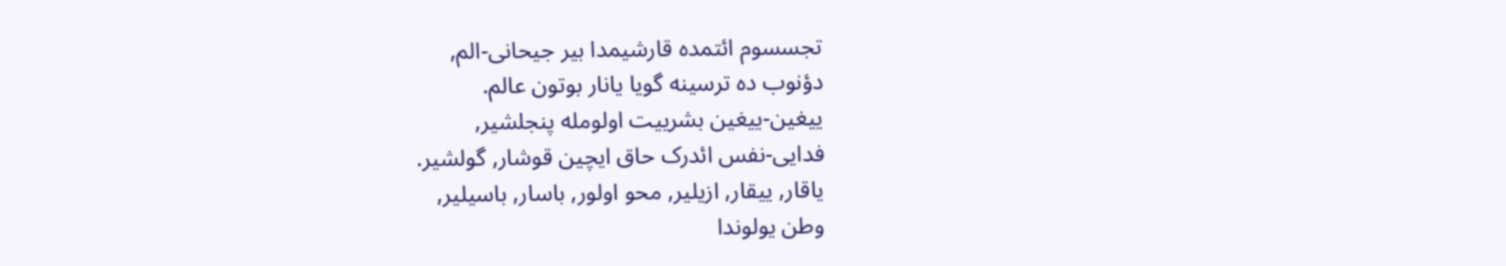تجسسوم ائتمده قارشیمدا بیر جیحانی-الم,
دؤنوب ده ترسینه گویا یانار بوتون عالم.
ییغین-ییغین بشرییت اولومله پنجلشیر,
فدایی-نفس ائدرک حاق ایچین قوشار, گولشیر.
یاقار, ییقار, ازیلیر, محو اولور, باسار, باسیلیر,
وطن یولوندا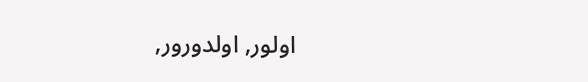اولور, اولدورور,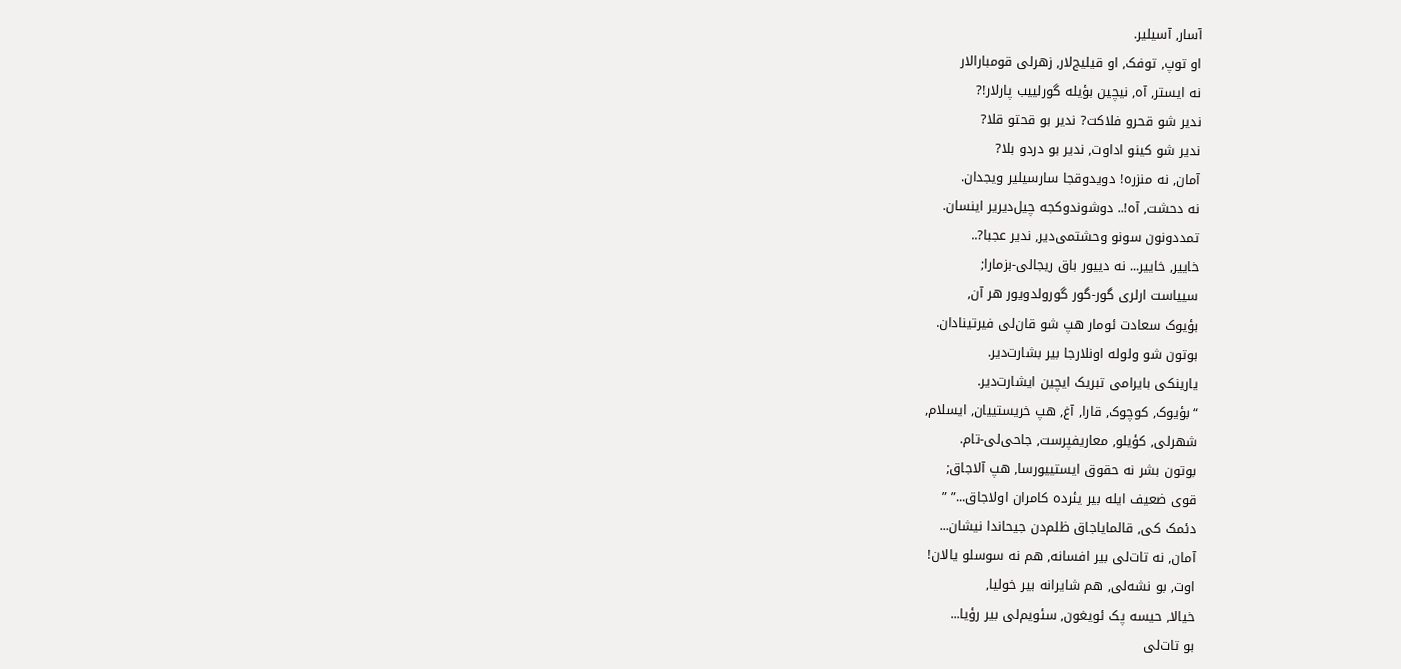آسار, آسیلیر.
او توپ, توفک, او قیلیج‌لار, زهر‌لی قومبارا‌لار
نه ایستر, آه, نیچین بؤیله گورلییب پار‌لار!?
ندیر شو قحرو فلاکت? ندیر بو قحتو قلا?
ندیر شو کینو اداوت, ندیر بو دردو بلا?
آمان, نه منزره! دویدوقجا سارسیلیر ویجدان.
نه دحشت, آه!.. دوشوندوکجه چیل‌دیریر اینسان.
تمددونون سونو وحشتمی‌دیر, ندیر عجبا?..
خاییر, خاییر... نه دییور باق ریجا‌لی-بزمارا;
سییاست ارلری گور-گور گورولدویور هر آن,
بؤیوک سعادت ئومار هپ شو قان‌لی فیرتینا‌دان.
بوتون شو ولوله اونلارجا بیر بشارت‌دیر.
یارینکی بایرامی تبریک ایچین ایشارت‌دیر.
“بؤیوک, کوچوک, قارا, آغ, هپ خریستییان, ایسلام,
شهر‌لی, کؤیلو, معاریفپرست, جاحی‌لی-تام.
بوتون بشر نه حقوق ایستییورسا, هپ آلاجاق;
قوی ضعیف ایله بیر یئرده کامران اولاجاق...” ”
دئمک کی, قالمایاجاق ظلم‌دن جیحاندا نیشان...
آمان, نه تات‌لی بیر افسانه, هم نه سوسلو یالان!
اوت, بو نشه‌لی, هم شایرانه بیر خولیا,
خیالا, حیسه پک ئویغون, سئویم‌لی بیر رؤیا...
بو تات‌لی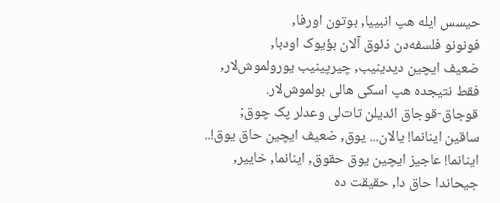حیسس ایله هپ انبییا, بوتون اورفا,
فونونو فلسفه‌دن ذئوق آلان بؤیوک اودبا,
ضعیف ایچین دیدینیب, چیرپینیب یورولموش‌لار,
فقط نتیجده هپ اسکی هالی بولموش‌لار.
قوجاق-قوجاق ائدیلن تات‌لی وعد‌لر پک چوق;
ساقین اینانما! یالان... یوق, ضعیف ایچین حاق یوق!..
اینانما! عاجیز ایچین یوق حقوق, اینانما, خاییر,
جیحاندا حاق دا, حقیقت ده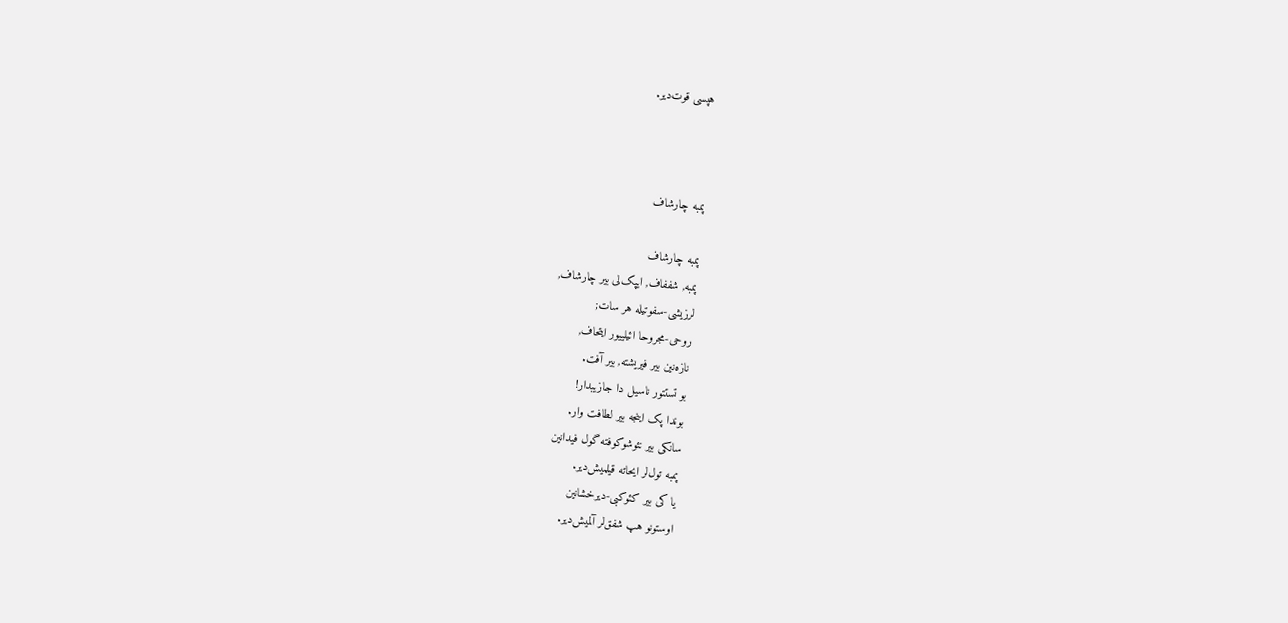هپسی قوت‌دیر.



پمبه چارشاف

پمبه چارشاف
پمبه, شففاف, ایپک‌لی بیر چارشاف,
لرزیشی-سفوتیله هر سات;
روحی-مجروحا ائیلییور ایتحاف,
نازه‌نین بیر فیریشته, بیر آفت.
بو تستتور ناسیل دا جازیبدار!
بوندا پک اینجه بیر لطافت وار.
سانکی بیر نئوشوکوفته گول فیدانین
پمبه تول‌لر ایحاته قیلمیش‌دیر.
یا کی بیر کئوکبی-دیرخشانین
اوستونو هپ شفق‌لر آلمیش‌دیر.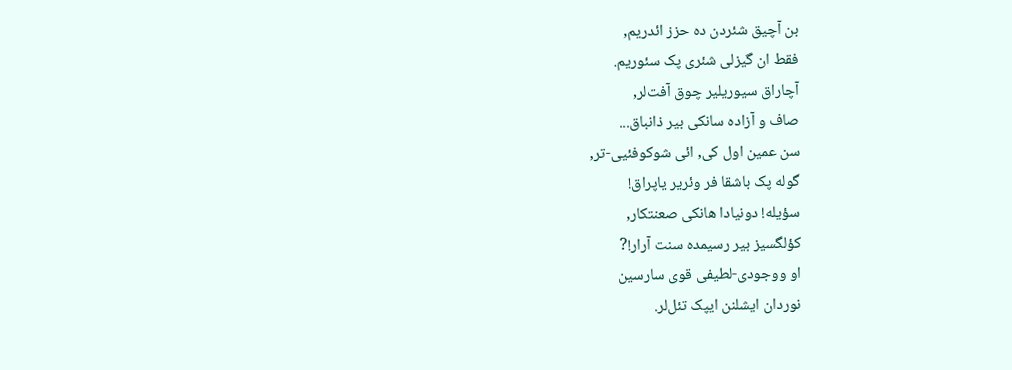بن آچیق شئر‌دن ده حزز ائدریم,
فقط ان گیز‌لی شئری پک سئوریم.
آچاراق سیوریلیر چوق آفت‌لر,
صاف و آزاده سانکی بیر ذانباق...
سن عمین اول کی, ائی شوکوفئیی-تر,
گوله پک باشقا فر وئریر یاپراق!
سؤیله! دونیادا هانکی صعنتکار,
کؤلگسیز بیر رسیمده سنت آرار!?
او ووجودی-لطیفی قوی سارسین
نور‌دان ایشلنن ایپک تئل‌لر.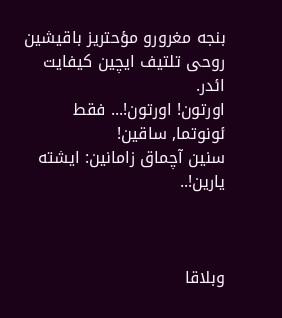بنجه مغرورو مؤحتریز باقیشین
روحی تلتیف ایچین کیفایت ائدر.
اورتون! اورتون!... فقط ئونوتما, ساقین!
سنین آچماق زامانین: ایشته یارین!..



وبلاقا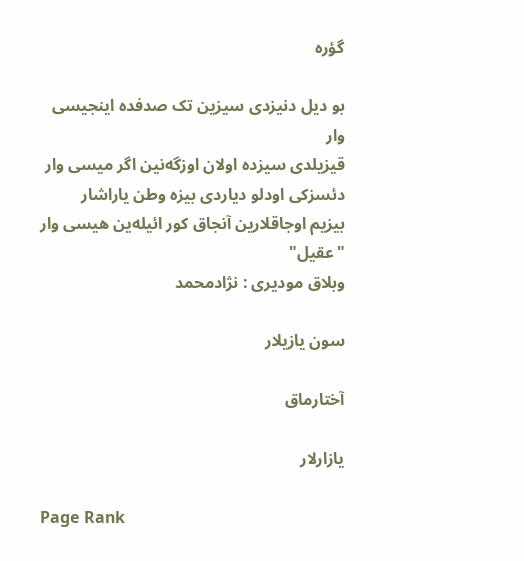گؤره

بو دیل دنیزدی سیزین تک صدفده اینجیسی وار
قیزیلدی سیزده اولان اوزگه‌نین اگر میسی وار
دئسزکی اودلو دیاردی بیزه وطن یاراشار
بیزیم اوجاقلارین آنجاق کور ائیله‌ین هیسی وار
"عقیل"
وبلاق مودیری : نژادمحمد

سون یازیلار

آختارماق

یازارلار

Page Rank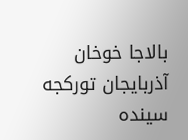بالاجا خوخان آذربایجان تورکجه سینده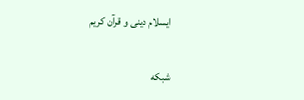ایسلام دینی و قرآن کریم

شبکه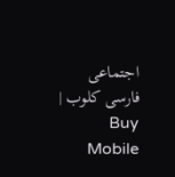اجتماعی فارسی کلوب | Buy Mobile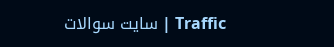Traffic | سایت سوالات